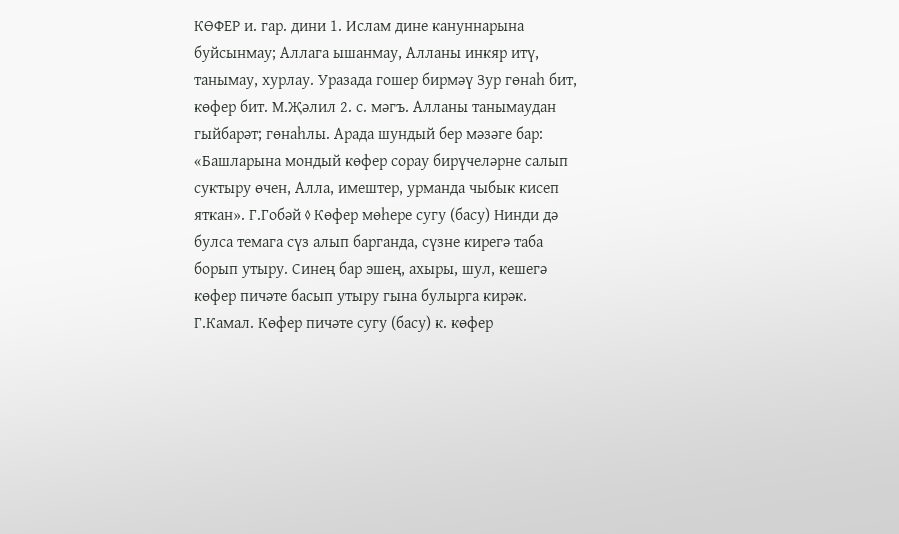КӨФЕР и. гар. дини 1. Ислам дине кануннарына буйсынмау; Аллага ышанмау, Алланы инкяр итү, танымау, хурлау. Уразада гошер бирмәү Зур гөнаһ бит, көфер бит. М.Җәлил 2. с. мәгъ. Алланы танымаудан гыйбарәт; гөнаһлы. Арада шундый бер мәзәге бар: «Башларына мондый көфер сорау бирүчеләрне салып суктыру өчен, Алла, имештер, урманда чыбык кисеп яткан». Г.Гобәй ◊ Көфер мөһере сугу (басу) Нинди дә булса темага сүз алып барганда, сүзне кирегә таба борып утыру. Синең бар эшең, ахыры, шул, кешегә көфер пичәте басып утыру гына булырга кирәк. Г.Камал. Көфер пичәте сугу (басу) к. көфер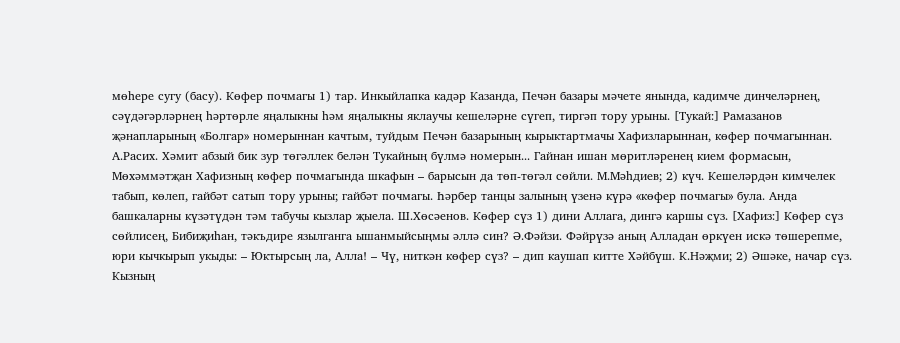мөһере сугу (басу). Көфер почмагы 1) тар. Инкыйлапка кадәр Казанда, Печән базары мәчете янында, кадимче динчеләрнең, сәүдәгәрләрнең һәртөрле яңалыкны һәм яңалыкны яклаучы кешеләрне сүгеп, тиргәп тору урыны. [Тукай:] Рамазанов җәнапларының «Болгар» номерыннан качтым, туйдым Печән базарының кырыктартмачы Хафизларыннан, көфер почмагыннан. А.Расих. Хәмит абзый бик зур төгәллек белән Тукайның бүлмә номерын... Гайнан ишан мөритләренең кием формасын, Мөхәммәтҗан Хафизның көфер почмагында шкафын – барысын да төп-төгәл сөйли. М.Мәһдиев; 2) күч. Кешеләрдән кимчелек табып, көлеп, гайбәт сатып тору урыны; гайбәт почмагы. Һәрбер танцы залының үзенә күрә «көфер почмагы» була. Анда башкаларны күзәтүдән тәм табучы кызлар җыела. Ш.Хөсәенов. Көфер сүз 1) дини Аллага, дингә каршы сүз. [Хафиз:] Көфер сүз сөйлисең, Бибиҗиһан, тәкъдире язылганга ышанмыйсыңмы әллә син? Ә.Фәйзи. Фәйрүзә аның Алладан өркүен искә төшерепме, юри кычкырып укыды: – Юктырсың ла, Алла! – Чү, ниткән көфер сүз? – дип каушап китте Хәйбүш. К.Нәҗми; 2) Әшәке, начар сүз. Кызның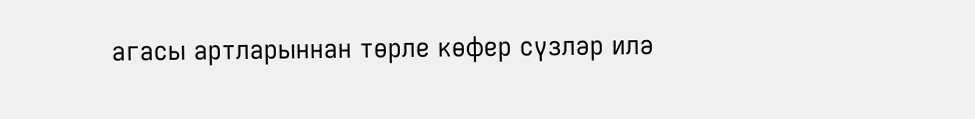агасы артларыннан төрле көфер сүзләр илә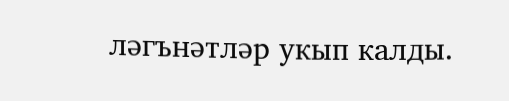ләгънәтләр укып калды.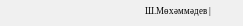Ш.Мөхәммәдев |